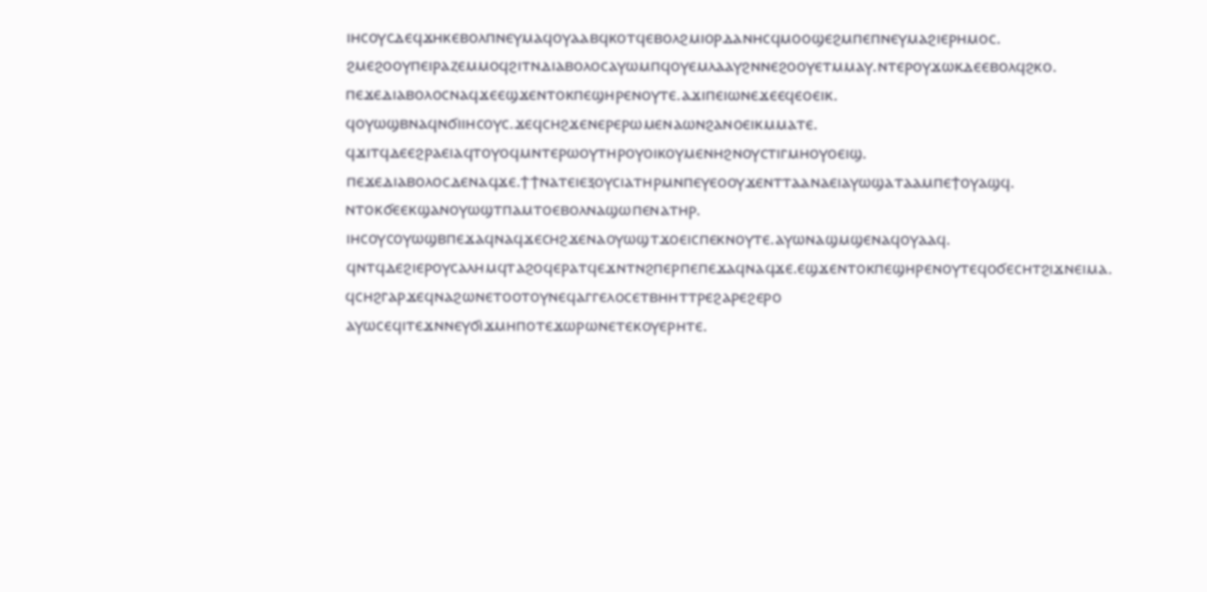ⲓⲏⲥⲟⲩⲥⲇⲉϥϫⲏⲕⲉⲃⲟⲗⲡⲛⲉⲩⲙⲁϥⲟⲩⲁⲁⲃϥⲕⲟⲧϥⲉⲃⲟⲗϩⲙⲓⲟⲣⲇⲁⲛⲏⲥϥⲙⲟⲟϣⲉϩⲙⲡⲉⲡⲛⲉⲩⲙⲁϩⲓⲉⲣⲏⲙⲟⲥ.
ϩⲙⲉϩⲟⲟⲩⲡⲉⲓⲣⲁⲍⲉⲙⲙⲟϥϩⲓⲧⲛⲇⲓⲁⲃⲟⲗⲟⲥⲁⲩⲱⲙⲡϥⲟⲩⲉⲙⲗⲁⲁⲩϩⲛⲛⲉϩⲟⲟⲩⲉⲧⲙⲙⲁⲩ.ⲛⲧⲉⲣⲟⲩϫⲱⲕⲇⲉⲉⲃⲟⲗϥϩⲕⲟ.
ⲡⲉϫⲉⲇⲓⲁⲃⲟⲗⲟⲥⲛⲁϥϫⲉⲉϣϫⲉⲛⲧⲟⲕⲡⲉϣⲏⲣⲉⲛⲟⲩⲧⲉ.ⲁϫⲓⲡⲉⲓⲱⲛⲉϫⲉⲉϥⲉⲟⲉⲓⲕ.
ϥⲟⲩⲱϣⲃⲛⲁϥⲛϭⲓⲓⲏⲥⲟⲩⲥ.ϫⲉϥⲥⲏϩϫⲉⲛⲉⲣⲉⲣⲱⲙⲉⲛⲁⲱⲛϩⲁⲛⲟⲉⲓⲕⲙⲙⲁⲧⲉ.
ϥϫⲓⲧϥⲇⲉⲉϩⲣⲁⲉⲓⲁϥⲧⲟⲩⲟϥⲙⲛⲧⲉⲣⲱⲟⲩⲧⲏⲣⲟⲩⲟⲓⲕⲟⲩⲙⲉⲛⲏϩⲛⲟⲩⲥⲧⲓⲅⲙⲏⲟⲩⲟⲉⲓϣ.
ⲡⲉϫⲉⲇⲓⲁⲃⲟⲗⲟⲥⲇⲉⲛⲁϥϫⲉ.ϯϯⲛⲁⲧⲉⲓⲉⲝⲟⲩⲥⲓⲁⲧⲏⲣⲙⲛⲡⲉⲩⲉⲟⲟⲩϫⲉⲛⲧⲧⲁⲁⲛⲁⲉⲓⲁⲩⲱϣⲁⲧⲁⲁⲙⲡⲉϯⲟⲩⲁϣϥ.
ⲛⲧⲟⲕϭⲉⲉⲕϣⲁⲛⲟⲩⲱϣⲧⲡⲁⲙⲧⲟⲉⲃⲟⲗⲛⲁϣⲱⲡⲉⲛⲁⲧⲏⲣ.
ⲓⲏⲥⲟⲩⲥⲟⲩⲱϣⲃⲡⲉϫⲁϥⲛⲁϥϫⲉⲥⲏϩϫⲉⲛⲁⲟⲩⲱϣⲧϫⲟⲉⲓⲥⲡⲉⲕⲛⲟⲩⲧⲉ.ⲁⲩⲱⲛⲁϣⲙϣⲉⲛⲁϥⲟⲩⲁⲁϥ.
ϥⲛⲧϥⲇⲉϩⲓⲉⲣⲟⲩⲥⲁⲗⲏⲙϥⲧⲁϩⲟϥⲉⲣⲁⲧϥⲉϫⲛⲧⲛϩⲡⲉⲣⲡⲉⲡⲉϫⲁϥⲛⲁϥϫⲉ.ⲉϣϫⲉⲛⲧⲟⲕⲡⲉϣⲏⲣⲉⲛⲟⲩⲧⲉϥⲟϭⲉⲥⲏⲧϩⲓϫⲛⲉⲓⲙⲁ.
ϥⲥⲏϩⲅⲁⲣϫⲉϥⲛⲁϩⲱⲛⲉⲧⲟⲟⲧⲟⲩⲛⲉϥⲁⲅⲅⲉⲗⲟⲥⲉⲧⲃⲏⲏⲧⲧⲣⲉϩⲁⲣⲉϩⲉⲣⲟ
ⲁⲩⲱⲥⲉϥⲓⲧⲉϫⲛⲛⲉⲩϭⲓϫⲙⲏⲡⲟⲧⲉϫⲱⲣⲱⲛⲉⲧⲉⲕⲟⲩⲉⲣⲏⲧⲉ.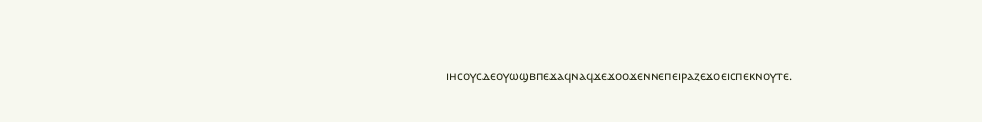ⲓⲏⲥⲟⲩⲥⲇⲉⲟⲩⲱϣⲃⲡⲉϫⲁϥⲛⲁϥϫⲉϫⲟⲟϫⲉⲛⲛⲉⲡⲉⲓⲣⲁⲍⲉϫⲟⲉⲓⲥⲡⲉⲕⲛⲟⲩⲧⲉ.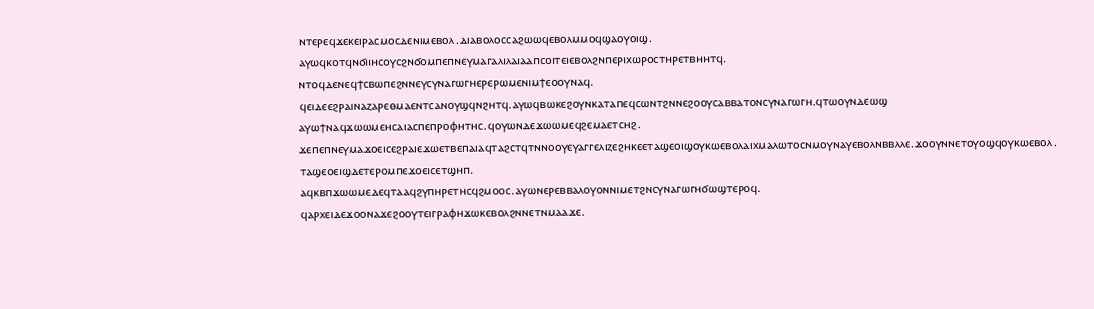ⲛⲧⲉⲣⲉϥϫⲉⲕⲉⲓⲣⲁⲥⲙⲟⲥⲇⲉⲛⲓⲙⲉⲃⲟⲗ.ⲇⲓⲁⲃⲟⲗⲟⲥⲥⲁϩⲱⲱϥⲉⲃⲟⲗⲙⲙⲟϥϣⲁⲟⲩⲟⲓϣ.
ⲁⲩⲱϥⲕⲟⲧϥⲛϭⲓⲓⲏⲥⲟⲩⲥϩⲛϭⲟⲙⲡⲉⲡⲛⲉⲩⲙⲁⲅⲁⲗⲓⲗⲁⲓⲁⲁⲡⲥⲟⲓⲧⲉⲓⲉⲃⲟⲗϩⲛⲡⲉⲣⲓⲭⲱⲣⲟⲥⲧⲏⲣⲉⲧⲃⲏⲏⲧϥ.
ⲛⲧⲟϥⲇⲉⲛⲉϥϯⲥⲃⲱⲡⲉϩⲛⲛⲉⲩⲥⲩⲛⲁⲅⲱⲅⲏⲉⲣⲉⲣⲱⲙⲉⲛⲓⲙϯⲉⲟⲟⲩⲛⲁϥ.
ϥⲉⲓⲇⲉⲉϩⲣⲁⲓⲛⲁⲍⲁⲣⲉⲑⲙⲁⲉⲛⲧⲥⲁⲛⲟⲩϣϥⲛϩⲏⲧϥ.ⲁⲩⲱϥⲃⲱⲕⲉϩⲟⲩⲛⲕⲁⲧⲁⲡⲉϥⲥⲱⲛⲧϩⲛⲛⲉϩⲟⲟⲩⲥⲁⲃⲃⲁⲧⲟⲛⲥⲩⲛⲁⲅⲱⲅⲏ.ϥⲧⲱⲟⲩⲛⲇⲉⲱϣ
ⲁⲩⲱϯⲛⲁϥϫⲱⲱⲙⲉⲏⲥⲁⲓⲁⲥⲡⲉⲡⲣⲟⲫⲏⲧⲏⲥ.ϥⲟⲩⲱⲛⲇⲉϫⲱⲱⲙⲉϥϩⲉⲙⲁⲉⲧⲥⲏϩ.
ϫⲉⲡⲉⲡⲛⲉⲩⲙⲁϫⲟⲉⲓⲥⲉϩⲣⲁⲓⲉϫⲱⲉⲧⲃⲉⲡⲁⲓⲁϥⲧⲁϩⲥⲧϥⲧⲛⲛⲟⲟⲩⲉⲩⲁⲅⲅⲉⲗⲓⲍⲉϩⲏⲕⲉⲉⲧⲁϣⲉⲟⲓϣⲟⲩⲕⲱⲉⲃⲟⲗⲁⲓⲭⲙⲁⲗⲱⲧⲟⲥⲛⲙⲟⲩⲛⲁⲩⲉⲃⲟⲗⲛⲃⲃⲗⲗⲉ.ϫⲟⲟⲩⲛⲛⲉⲧⲟⲩⲟϣϥⲟⲩⲕⲱⲉⲃⲟⲗ.
ⲧⲁϣⲉⲟⲉⲓϣⲇⲉⲧⲉⲣⲟⲙⲡⲉϫⲟⲉⲓⲥⲉⲧϣⲏⲡ.
ⲁϥⲕⲃⲡϫⲱⲱⲙⲉⲇⲉϥⲧⲁⲁϥϩⲩⲡⲏⲣⲉⲧⲏⲥϥϩⲙⲟⲟⲥ.ⲁⲩⲱⲛⲉⲣⲉⲃⲃⲁⲗⲟⲩⲟⲛⲛⲓⲙⲉⲧϩⲛⲥⲩⲛⲁⲅⲱⲅⲏϭⲱϣⲧⲉⲣⲟϥ.
ϥⲁⲣⲭⲉⲓⲇⲉϫⲟⲟⲛⲁϫⲉϩⲟⲟⲩⲧⲉⲓⲅⲣⲁⲫⲏϫⲱⲕⲉⲃⲟⲗϩⲛⲛⲉⲧⲛⲙⲁⲁϫⲉ.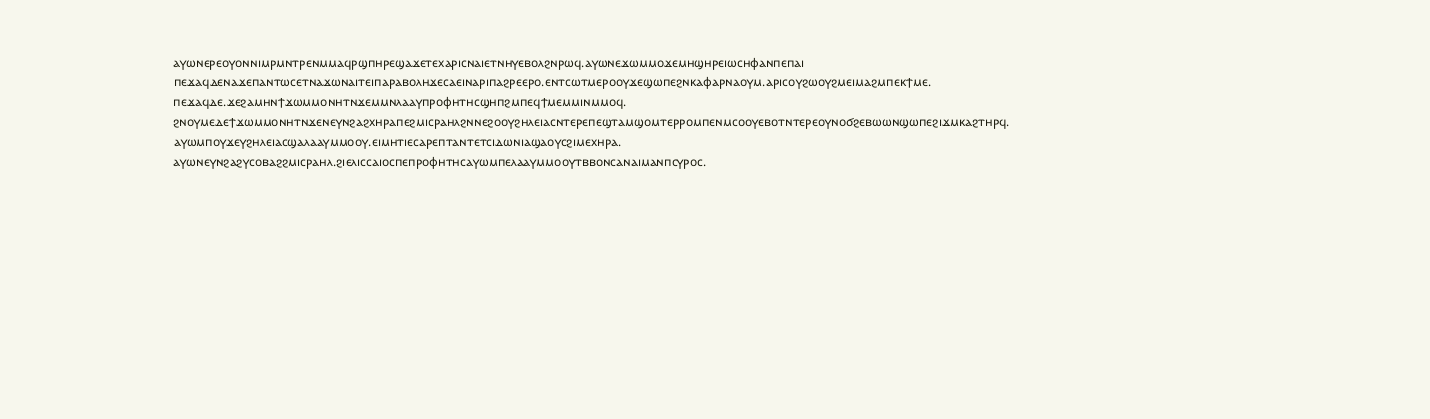ⲁⲩⲱⲛⲉⲣⲉⲟⲩⲟⲛⲛⲓⲙⲣⲙⲛⲧⲣⲉⲛⲙⲙⲁϥⲣϣⲡⲏⲣⲉϣⲁϫⲉⲧⲉⲭⲁⲣⲓⲥⲛⲁⲓⲉⲧⲛⲏⲩⲉⲃⲟⲗϩⲛⲣⲱϥ.ⲁⲩⲱⲛⲉϫⲱⲙⲙⲟϫⲉⲙⲏϣⲏⲣⲉⲓⲱⲥⲏⲫⲁⲛⲡⲉⲡⲁⲓ
ⲡⲉϫⲁϥⲇⲉⲛⲁϫⲉⲡⲁⲛⲧⲱⲥⲉⲧⲛⲁϫⲱⲛⲁⲓⲧⲉⲓⲡⲁⲣⲁⲃⲟⲗⲏϫⲉⲥⲁⲉⲓⲛⲁⲣⲓⲡⲁϩⲣⲉⲉⲣⲟ.ⲉⲛⲧⲥⲱⲧⲙⲉⲣⲟⲟⲩϫⲉϣⲱⲡⲉϩⲛⲕⲁⲫⲁⲣⲛⲁⲟⲩⲙ.ⲁⲣⲓⲥⲟⲩϩⲱⲟⲩϩⲙⲉⲓⲙⲁϩⲙⲡⲉⲕϯⲙⲉ.
ⲡⲉϫⲁϥⲇⲉ.ϫⲉϩⲁⲙⲏⲛϯϫⲱⲙⲙⲟⲛⲏⲧⲛϫⲉⲙⲙⲛⲗⲁⲁⲩⲡⲣⲟⲫⲏⲧⲏⲥϣⲏⲡϩⲙⲡⲉϥϯⲙⲉⲙⲙⲓⲛⲙⲙⲟϥ.
ϩⲛⲟⲩⲙⲉⲇⲉϯϫⲱⲙⲙⲟⲛⲏⲧⲛϫⲉⲛⲉⲩⲛϩⲁϩⲭⲏⲣⲁⲡⲉϩⲙⲓⲥⲣⲁⲏⲗϩⲛⲛⲉϩⲟⲟⲩϩⲏⲗⲉⲓⲁⲥⲛⲧⲉⲣⲉⲡⲉϣⲧⲁⲙϣⲟⲙⲧⲉⲣⲣⲟⲙⲡⲉⲛⲙⲥⲟⲟⲩⲉⲃⲟⲧⲛⲧⲉⲣⲉⲟⲩⲛⲟϭϩⲉⲃⲱⲱⲛϣⲱⲡⲉϩⲓϫⲙⲕⲁϩⲧⲏⲣϥ.
ⲁⲩⲱⲙⲡⲟⲩϫⲉⲩϩⲏⲗⲉⲓⲁⲥϣⲁⲗⲁⲁⲩⲙⲙⲟⲟⲩ.ⲉⲓⲙⲏⲧⲓⲉⲥⲁⲣⲉⲡⲧⲁⲛⲧⲉⲧⲥⲓⲇⲱⲛⲓⲁϣⲁⲟⲩⲥϩⲓⲙⲉⲭⲏⲣⲁ.
ⲁⲩⲱⲛⲉⲩⲛϩⲁϩⲩⲥⲟⲃⲁϩϩⲙⲓⲥⲣⲁⲏⲗ.ϩⲓⲉⲗⲓⲥⲥⲁⲓⲟⲥⲡⲉⲡⲣⲟⲫⲏⲧⲏⲥⲁⲩⲱⲙⲡⲉⲗⲁⲁⲩⲙⲙⲟⲟⲩⲧⲃⲃⲟⲛⲥⲁⲛⲁⲓⲙⲁⲛⲡⲥⲩⲣⲟⲥ.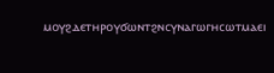ⲙⲟⲩϩⲇⲉⲧⲏⲣⲟⲩϭⲱⲛⲧϩⲛⲥⲩⲛⲁⲅⲱⲅⲏⲥⲱⲧⲙⲁⲉⲓ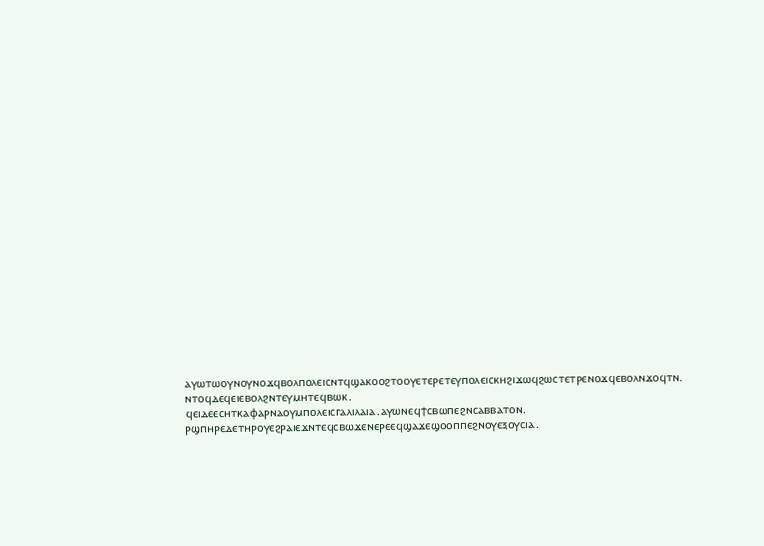ⲁⲩⲱⲧⲱⲟⲩⲛⲟⲩⲛⲟϫϥⲃⲟⲗⲡⲟⲗⲉⲓⲥⲛⲧϥϣⲁⲕⲟⲟϩⲧⲟⲟⲩⲉⲧⲉⲣⲉⲧⲉⲩⲡⲟⲗⲉⲓⲥⲕⲏϩⲓϫⲱϥϩⲱⲥⲧⲉⲧⲣⲉⲛⲟϫϥⲉⲃⲟⲗⲛϫⲟϥⲧⲛ.
ⲛⲧⲟϥⲇⲉϥⲉⲓⲉⲃⲟⲗϩⲛⲧⲉⲩⲙⲏⲧⲉϥⲃⲱⲕ.
ϥⲉⲓⲇⲉⲉⲥⲏⲧⲕⲁⲫⲁⲣⲛⲁⲟⲩⲙⲡⲟⲗⲉⲓⲥⲅⲁⲗⲓⲗⲁⲓⲁ.ⲁⲩⲱⲛⲉϥϯⲥⲃⲱⲡⲉϩⲛⲥⲁⲃⲃⲁⲧⲟⲛ.
ⲣϣⲡⲏⲣⲉⲇⲉⲧⲏⲣⲟⲩⲉϩⲣⲁⲓⲉϫⲛⲧⲉϥⲥⲃⲱϫⲉⲛⲉⲣⲉⲉϥϣⲁϫⲉϣⲟⲟⲡⲡⲉϩⲛⲟⲩⲉⲝⲟⲩⲥⲓⲁ.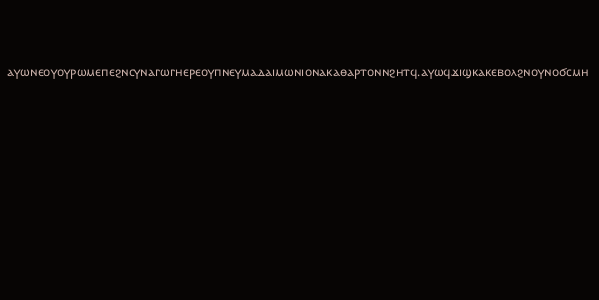ⲁⲩⲱⲛⲉⲟⲩⲟⲩⲣⲱⲙⲉⲡⲉϩⲛⲥⲩⲛⲁⲅⲱⲅⲏⲉⲣⲉⲟⲩⲡⲛⲉⲩⲙⲁⲇⲁⲓⲙⲱⲛⲓⲟⲛⲁⲕⲁⲑⲁⲣⲧⲟⲛⲛϩⲏⲧϥ.ⲁⲩⲱϥϫⲓϣⲕⲁⲕⲉⲃⲟⲗϩⲛⲟⲩⲛⲟϭⲥⲙⲏ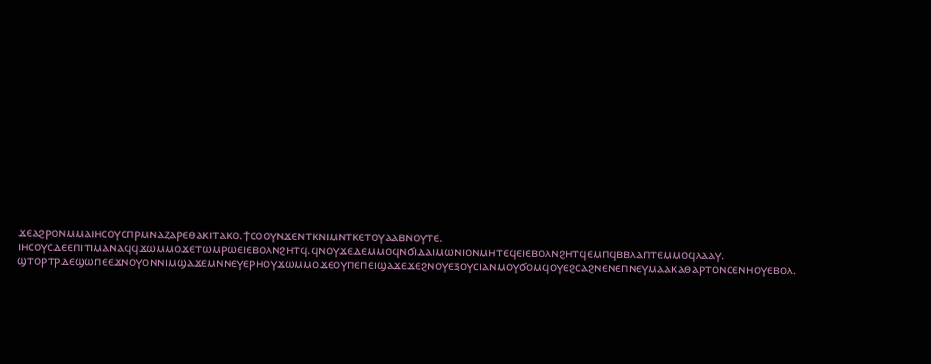ϫⲉⲁϩⲣⲟⲛⲙⲙⲁⲓⲏⲥⲟⲩⲥⲡⲣⲙⲛⲁⲍⲁⲣⲉⲑⲁⲕⲓⲧⲁⲕⲟ.ϯⲥⲟⲟⲩⲛϫⲉⲛⲧⲕⲛⲓⲙⲛⲧⲕⲉⲧⲟⲩⲁⲁⲃⲛⲟⲩⲧⲉ.
ⲓⲏⲥⲟⲩⲥⲇⲉⲉⲡⲓⲧⲓⲙⲁⲛⲁϥϥϫⲱⲙⲙⲟϫⲉⲧⲱⲙⲣⲱⲉⲓⲉⲃⲟⲗⲛϩⲏⲧϥ.ϥⲛⲟⲩϫⲉⲇⲉⲙⲙⲟϥⲛϭⲓⲇⲁⲓⲙⲱⲛⲓⲟⲛⲙⲏⲧⲉϥⲉⲓⲉⲃⲟⲗⲛϩⲏⲧϥⲉⲙⲡϥⲃⲃⲗⲁⲡⲧⲉⲙⲙⲟϥⲗⲁⲁⲩ.
ϣⲧⲟⲣⲧⲣⲇⲉϣⲱⲡⲉⲉϫⲛⲟⲩⲟⲛⲛⲓⲙϣⲁϫⲉⲙⲛⲛⲉⲩⲉⲣⲏⲟⲩϫⲱⲙⲙⲟϫⲉⲟⲩⲡⲉⲡⲉⲓϣⲁϫⲉϫⲉϩⲛⲟⲩⲉⲝⲟⲩⲥⲓⲁⲛⲙⲟⲩϭⲟⲙϥⲟⲩⲉϩⲥⲁϩⲛⲉⲛⲉⲡⲛⲉⲩⲙⲁⲁⲕⲁⲑⲁⲣⲧⲟⲛⲥⲉⲛⲏⲟⲩⲉⲃⲟⲗ.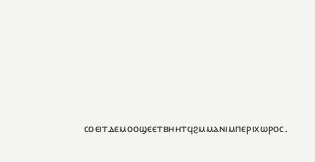ⲥⲟⲉⲓⲧⲇⲉⲙⲟⲟϣⲉⲉⲧⲃⲏⲏⲧϥϩⲙⲙⲁⲛⲓⲙⲡⲉⲣⲓⲭⲱⲣⲟⲥ.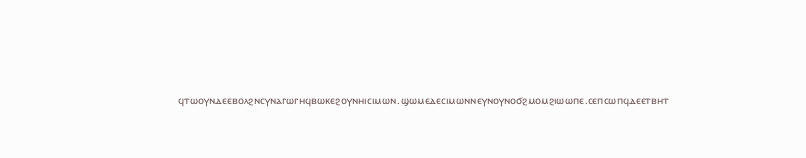ϥⲧⲱⲟⲩⲛⲇⲉⲉⲃⲟⲗϩⲛⲥⲩⲛⲁⲅⲱⲅⲏϥⲃⲱⲕⲉϩⲟⲩⲛⲏⲓⲥⲓⲙⲱⲛ.ϣⲱⲙⲉⲇⲉⲥⲓⲙⲱⲛⲛⲉⲩⲛⲟⲩⲛⲟϭϩⲙⲟⲙϩⲓⲱⲱⲡⲉ.ⲥⲉⲡⲥⲱⲡϥⲇⲉⲉⲧⲃⲏⲧ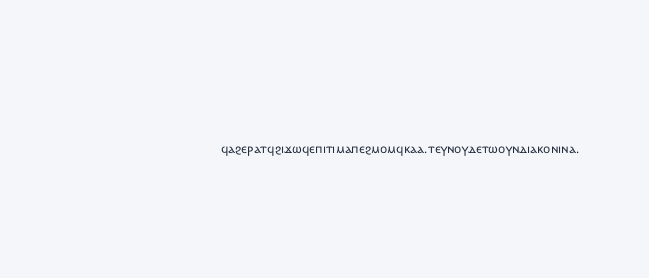ϥⲁϩⲉⲣⲁⲧϥϩⲓϫⲱϥⲉⲡⲓⲧⲓⲙⲁⲡⲉϩⲙⲟⲙϥⲕⲁⲁ.ⲧⲉⲩⲛⲟⲩⲇⲉⲧⲱⲟⲩⲛⲇⲓⲁⲕⲟⲛⲓⲛⲁ.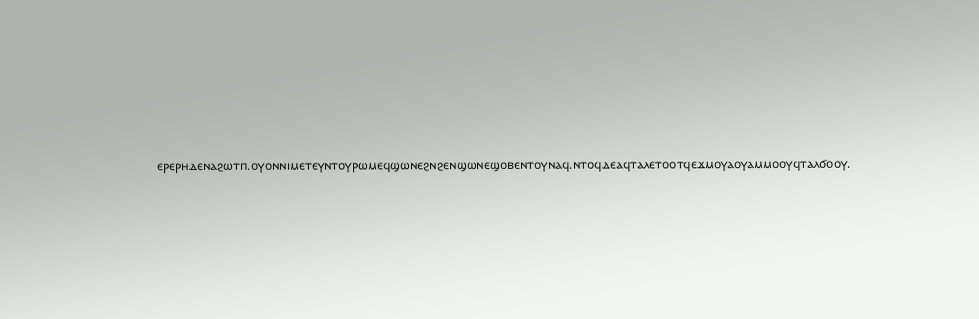ⲉⲣⲉⲣⲏⲇⲉⲛⲁϩⲱⲧⲡ.ⲟⲩⲟⲛⲛⲓⲙⲉⲧⲉⲩⲛⲧⲟⲩⲣⲱⲙⲉϥϣⲱⲛⲉϩⲛϩⲉⲛϣⲱⲛⲉϣⲟⲃⲉⲛⲧⲟⲩⲛⲁϥ.ⲛⲧⲟϥⲇⲉⲁϥⲧⲁⲗⲉⲧⲟⲟⲧϥⲉϫⲙⲟⲩⲁⲟⲩⲁⲙⲙⲟⲟⲩϥⲧⲁⲗϭⲟⲟⲩ.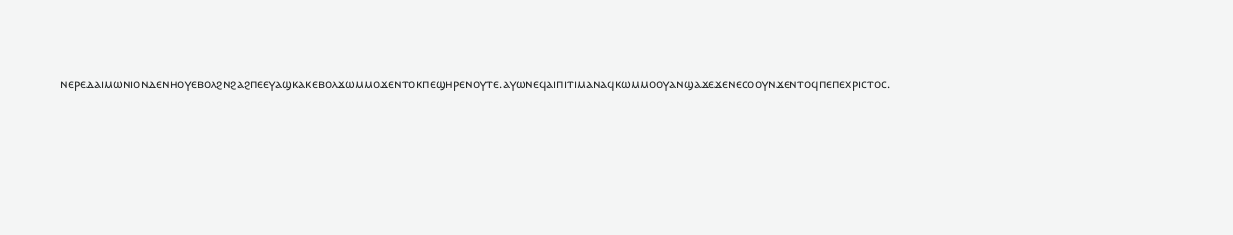ⲛⲉⲣⲉⲇⲁⲓⲙⲱⲛⲓⲟⲛⲇⲉⲛⲏⲟⲩⲉⲃⲟⲗϩⲛϩⲁϩⲡⲉⲉⲩⲁϣⲕⲁⲕⲉⲃⲟⲗϫⲱⲙⲙⲟϫⲉⲛⲧⲟⲕⲡⲉϣⲏⲣⲉⲛⲟⲩⲧⲉ.ⲁⲩⲱⲛⲉϥⲁⲓⲡⲓⲧⲓⲙⲁⲛⲁϥⲕⲱⲙⲙⲟⲟⲩⲁⲛϣⲁϫⲉϫⲉⲛⲉⲥⲟⲟⲩⲛϫⲉⲛⲧⲟϥⲡⲉⲡⲉⲭⲣⲓⲥⲧⲟⲥ.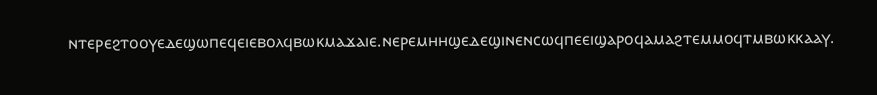ⲛⲧⲉⲣⲉϩⲧⲟⲟⲩⲉⲇⲉϣⲱⲡⲉϥⲉⲓⲉⲃⲟⲗϥⲃⲱⲕⲙⲁϫⲁⲓⲉ.ⲛⲉⲣⲉⲙⲏⲏϣⲉⲇⲉϣⲓⲛⲉⲛⲥⲱϥⲡⲉⲉⲓϣⲁⲣⲟϥⲁⲙⲁϩⲧⲉⲙⲙⲟϥⲧⲙⲃⲱⲕⲕⲁⲁⲩ.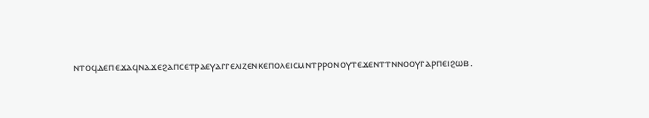ⲛⲧⲟϥⲇⲉⲡⲉϫⲁϥⲛⲁϫⲉϩⲁⲡⲥⲉⲧⲣⲁⲉⲩⲁⲅⲅⲉⲗⲓⲍⲉⲛⲕⲉⲡⲟⲗⲉⲓⲥⲙⲛⲧⲣⲣⲟⲛⲟⲩⲧⲉϫⲉⲛⲧⲧⲛⲛⲟⲟⲩⲅⲁⲣⲡⲉⲓϩⲱⲃ.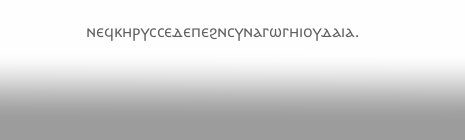ⲛⲉϥⲕⲏⲣⲩⲥⲥⲉⲇⲉⲡⲉϩⲛⲥⲩⲛⲁⲅⲱⲅⲏⲓⲟⲩⲇⲁⲓⲁ.